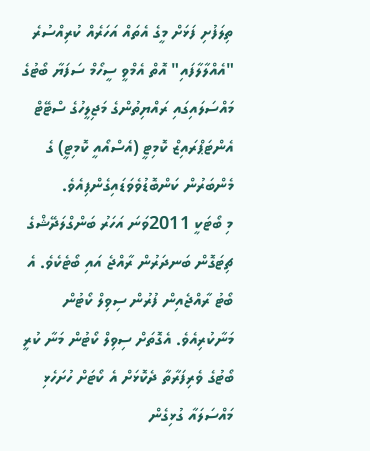ތިލަފުށި ފަޅަށް މީގެ އެތައް އަހަރެއް ކުރިއްސުރެ "އެއްލާލާފައި" އޮތް އެމްވީ ސީހޯމް ސަފަޔާ ބޯޓުގެ މައްސަލައިގައި ރައްޔިތުންގެ މަޖިލީހުގެ ސްޓޭޓް އެންޓަޕްރައިޒް ކޮމިޓީ (އެސްއޯއީ ކޮމިޓީ) ގެ މެންބަރުން ކަންބޮޑުވެވަޑައިގެންފިއެވެ.
މި ބޯޓަކީ 2011ވަނަ އަހަރު ބަންގްލަދޭޝްގެ ޗިޓަގޮން ބަނދަރުން ރާއްޖެ އައި ބޯޓެކެވެ. އެ ބޯޓު ރާއްޖެއިން ފުރުން ސިވިލް ކޯޓުން މަނާކުރިއެވެ. އެގޮތަށް ސިވިލް ކޯޓުން މަނާ ކުރީ ބޯޓުގެ ވެރިފަރާތާ ދެކޮޅަށް އެ ކޯޓަށް ހުށަހެޅި މައްސަލައާ ގުޅިގެން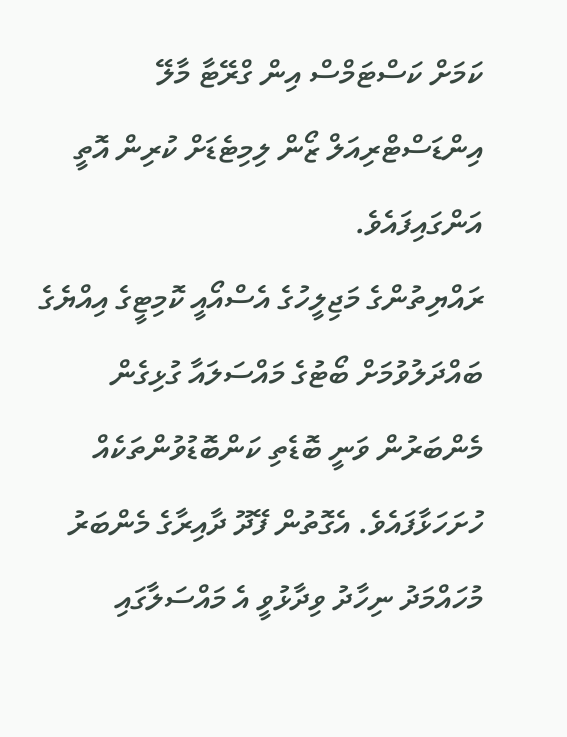ކަމަށް ކަސްޓަމްސް އިން ގްރޭޓާ މާލޭ އިންޑަސްޓްރިއަލް ޒޯން ލިމިޓެޑަށް ކުރިން އޮތީ އަންގައިފައެވެ.
ރައްޔިތުންގެ މަޖިލީހުގެ އެސްއޯއީ ކޮމިޓީގެ އިއްޔެގެ ބައްދަލުވުމަށް ބޯޓުގެ މައްސަލައާ ގުޅިގެން މެންބަރުން ވަނީ ބޮޑެތި ކަންބޮޑުވުންތަކެއް ހުށަހަޅާފައެވެ. އެގޮތުން ފޭދޫ ދާއިރާގެ މެންބަރު މުހައްމަދު ނިހާދު ވިދާޅުވީ އެ މައްސަލާގައި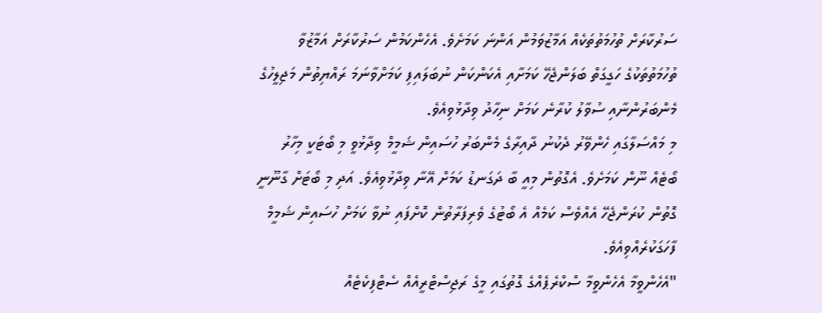ސަރުކާރަށް ތުހުމަތުތަކެއް އަމާޒުވަމުން އަންނަ ކަމަށެވެ. އެހެންކަމުން ސަރުކާރަށް އަމާޒުވާ ތުހުމަތުތަކުގެ ހަގީގަތް ބަލަންޖެހޭ ކަމަށާއި އެކަންކަން ނުބަލައިފި ކަމަށްވާނަމަ ރައްޔިތުން މަޖިލީހުގެ މެންބަރުންނާއި ސުވާލު ކުރާނެ ކަމަށް ނިހާދު ވިދާޅުވިއެވެ.
މި މައްސަލާގައި ހެންވޭރު ދެކުނު ދާއިރާގެ މެންބަރު ހުސައިން ޝަމީމް ވިދާޅުވީ މި ބޯޓަކީ މިހާރު ބޯޓެއް ނޫން ކަމަށެވެ. އެގޮތުން މިއީ ބާ ދަގަނޑު ކަމަށް އޭނާ ވިދާޅުވިއެވެ. އަދި މި ބޯޓަށް ގާނޫނީ ގޮތުން ކުރަންޖެހޭ އެއްވެސް ކަމެއް އެ ބޯޓުގެ ވެރިފަރާތުން ކޮށްފައި ނުވާ ކަމަށް ހުސައިން ޝަމީމް ފާހަގަކުރެއްވިއެވެ.
"އެހެންވީމާ އެހެންވީމާ ސްކްރެޕެއްގެ ގޮތުގައި މީގެ ރަޖިސްޓްރީއެއް ސެޓްފިކެޓެއް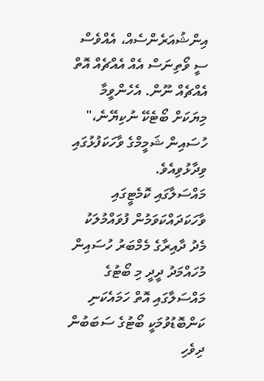އިންޝުއަރެންސެއް، އެއްވެސް ސީ ވޯތިނަސް އެއް އެއްޗެއް އޮތް އެއްޗެއް ނޫން. އެހެންވީމާ މިޔަކަށް ބޯޓެކޭ ނުކިޔޭނެ،" ހުސައިން ޝަމީމްގެ ވާހަކަފުޅުގައި ވިދާޅުވިއެވެ.
މައްސަލާގައި ކޮމެޓީގައި ވާހަކަދައްކަވަމުން ފުވައްމުލަކު މެދު ދާއިރާގެ މެމްބަރު ހުސައިން މުހައްމަދު ދީދީ މި ބޯޓުގެ މައްސަލާގައި އޮތް ހަމައެކަނި ކަންބޮޑުވުމަކީ ބޯޓުގެ ސަބަބުން ދިވެހި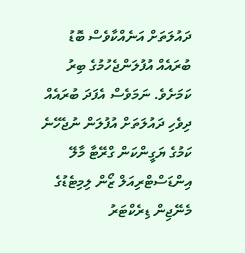ދައުލަތަށް އަނެއްކާވެސް ބޮޑު ބުރައެއް އުފުލަންޖެހުމުގެ ބިރު ކަމަށެވެ. ނަމަވެސް އެފަދަ ބުރައެއް ދިވެހި ދައުލަތަށް އުފުލަން ނުޖެހޭނެ ކަމުގެ ޔަގީންކަން ގްރޭޓާ މާލޭ އިންޑަސްޓްރިއަލް ޒޯން ލިމިޓެޑުގެ މެނޭޖިން ޑިރެކްޓަރު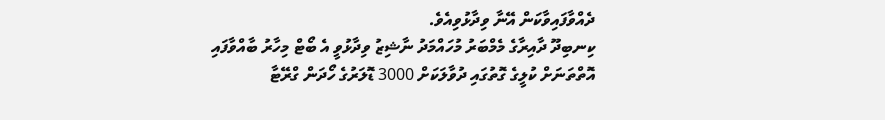ދެއްވާފައިވާކަން އޭނާ ވިދާޅުވިއެވެ.
ކިނބިދޫ ދާއިރާގެ މެމްބަރު މުހައްމަދު ނާޝިޒު ވިދާޅުވީ އެ ބޯޓް މިހާރު ބާއްވާފައި އޮތްތަނަށް ކުލީގެ ގޮތުގައި ދުވާލަކަށް 3000 ޑޮލަރުގެ ހޯދަން ގްރޭޓާ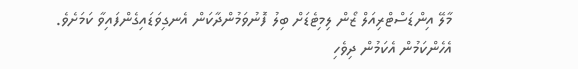މާލޭ އިންޑަސްޓްރިއަލް ޒޯން ލިމިޓެޑަށް ބިލު ފޮނުވަމުންދާކަން އެނގިވަޑައިގެންފައިވާ ކަމަށެވެ. އެހެންކަމުން އެކަމުން ދިވެހި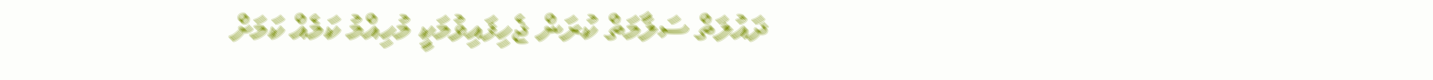ދައުލަތް ސަލާމަތް ކުރަން ޖެހިފައިވުމަކީ މުހިއްމު ކަމެއް ކަމަށް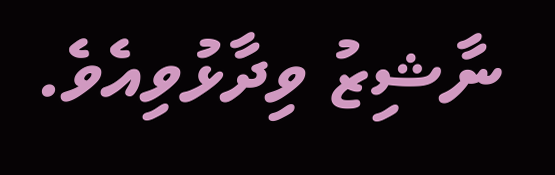ނާޝިޒު ވިދާޅުވިއެވެ.